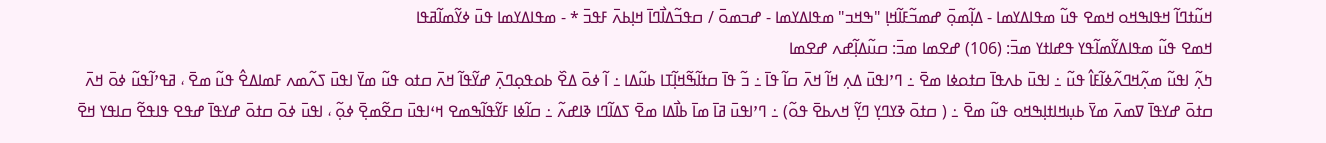ߞߎ߬ߙߣߊ߬ ߞߟߊߒߞߋ ߞߘߐ ߟߎ߬ ߘߟߊߡߌߘߊ - ߡߊ߲߬ߘߋ߲߫ ߝߘߏ߬ߓߊ߬ߞߊ߲ "ߒߞߏ" ߘߟߊߡߌߘߊ - ߝߏߘߋ߫ / ߛߟߏ߬ߡߊ߯ߣߊ߫ ߞߊ߲ߕߍ߫ ߓߟߏ߫ * - ߘߟߊߡߌߘߊ ߟߎ߫ ߦߌ߬ߘߊ߬ߥߟߊ
ߞߘߐ ߟߎ߬ ߘߟߊߡߌ߬ߘߊ߬ߟߌ ߟߝߊߙߌ ߘߏ߫: (106) ߝߐߘߊ ߘߏ߫: ߛߎ߬ߡߊ߲߬ߝߍ ߝߐߘߊ
ߤߍ߲߬ ߊߟߎ߬ ߘߍ߲߬ߞߣߍ߬ߦߊ߬ߓߊ߮ ߟߎ߬ ߸ ߊߟߎ߫ ߕߍߟߊ߫ ߛߙߋߦߊ ߘߐ߫ ߸ ߣߴߊߟߎ߫ ߡߍ߲ ߞߊ߬ ߞߍ߫ ߛߊ߬ ߟߊ߫ ߸ ߏ߬ ߟߊ߫ ߛߙߊ߬ߒ߬ߞߊ߲߬ߠߊ ߕߎ߬ߡߊ ߸ ߊ߬ ߦߋ߫ ߡߐ߰ ߕߋߟߋ߲ߣߍ߲߫ ߝߌ߬ߟߊ߬ ߞߍ߫ ߛߙߋ ߟߎ߬ ߘߌ߫ ߊߟߎ߫ ߖߍ߬ߘߍ ߓߘߊߡߐ߮ ߟߎ߬ ߘߐ߫ ، ߥߟߴߊ߬ߟߎ߬ ߦߋ߫ ߞߍ߫ ߛߙߋ߫ ߝߌߟߊ߫ ߜߘߍ߫ ߘߌ߫ ߕߎ߲ߞߊߙߊ߲ߒߞߋ ߟߎ߬ ߘߐ߫ ߸ ( ߛߙߋ߫ ߢߌߣߌ߲ ߣߌ߲߬ ߞߍߕߐ߫ ߟߋ߬) ߸ ߣߴߊߟߎ߫ ߥߊ߫ ߘߊ߫ ߕߊ߯ߡߊ ߘߐ߫ ߖߡߊ߬ߣߊ ߢߊߝߍ߬ ߸ ߛߊ߬ߦߊ ߓߌ߬ߟߊ߬ߒߘߐ ߞߵߊߟߎ߫ ߛߐ߬ߘߐ߲߫ ߦߋ߲߬ ، ߊߟߎ߫ ߦߋ߫ ߛߙߋ߫ ߝߌߟߊ߫ ߝߟߐ ߟߊߟߐ߬ ߛߊߟߌ ߞߐ߫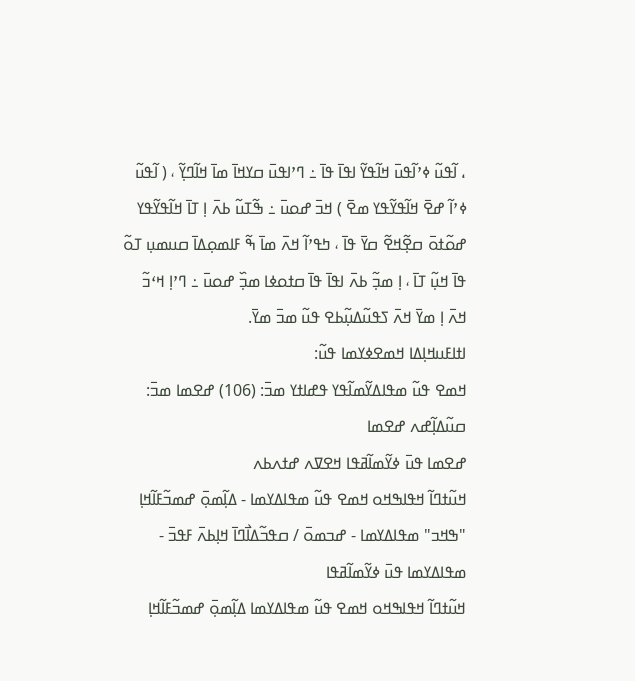، ߊ߬ߟߎ߬ ߦߴߊ߬ߟߎ߫ ߞߊ߬ߟߌ߬ ߊߟߊ߫ ߟߊ߫ ߸ ߣߴߊߟߎ߫ ߛߌߞߊ߫ ߘߊ߫ ߞߊ߬ߣߌ߲߬ ، ( ߊ߬ߟߎ߬ ߦߴߊ߬ ߝߐ߫ ߞߊ߬ߟߌ߬ߟߌ ߘߐ߫ ) ߞߏ߫ ߝߋߎ߫ ߸ ߒ߬ߠߎ߬ ߕߍ߫ ߊ߲ ߠߊ߫ ߞߊ߬ߟߌ߬ߟߌ ߝߋ߬ߙߋ߫ ߛߐ߲߬ߞߐ߬ ߛߌ߫ ߟߊ߫ ، ߤߟߴߊ߬ ߞߍ߫ ߘߊ߫ ߒ߬ ߓߊߘߋ߲ߡߊ߫ ߛߎߘߎ߲ ߠߋ߬ ߟߊ߫ ߞߎ߲߬ ߠߊ߫ ، ߊ߲ ߘߏ߲߬ ߕߍ߫ ߊߟߊ߫ ߟߊ߫ ߛߙߋߦߊ ߘߏ߲߰ ߝߋߎ߫ ߸ ߣߴߊ߲ ߞߵߏ߬ ߞߍ߫ ߊ߲ ߘߌ߫ ߞߍ߫ ߖߟߎ߬ߡߎ߲߬ߕߐ ߟߎ߬ ߘߏ߫ ߘߌ߫.
ߊߙߊߓߎߞߊ߲ߡߊ ߞߘߐߦߌߘߊ ߟߎ߬:
ߞߘߐ ߟߎ߬ ߘߟߊߡߌ߬ߘߊ߬ߟߌ ߟߝߊߙߌ ߘߏ߫: (106) ߝߐߘߊ ߘߏ߫: ߛߎ߬ߡߊ߲߬ߝߍ ߝߐߘߊ
ߝߐߘߊ ߟߎ߫ ߦߌ߬ߘߊ߬ߥߟߊ ߞߐߜߍ ߝߙߍߕߍ
ߞߎ߬ߙߣߊ߬ ߞߟߊߒߞߋ ߞߘߐ ߟߎ߬ ߘߟߊߡߌߘߊ - ߡߊ߲߬ߘߋ߲߫ ߝߘߏ߬ߓߊ߬ߞߊ߲ "ߒߞߏ" ߘߟߊߡߌߘߊ - ߝߏߘߋ߫ / ߛߟߏ߬ߡߊ߯ߣߊ߫ ߞߊ߲ߕߍ߫ ߓߟߏ߫ - ߘߟߊߡߌߘߊ ߟߎ߫ ߦߌ߬ߘߊ߬ߥߟߊ
ߞߎ߬ߙߣߊ߬ ߞߟߊߒߞߋ ߞߘߐ ߟߎ߬ ߘߟߊߡߌߘߊ ߡߊ߲߬ߘߋ߲߫ ߝߘߏ߬ߓߊ߬ߞߊ߲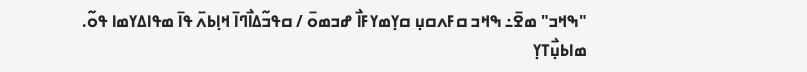"ߒߞߏ" ߘߐ߫߸ ߒߞߏ ߛߓߍߛߎ߲ ߛߌ߲ߘߌߓߊ߯ ߝߏߘߋ߫ / ߛߟߏ߬ߡߊ߯ߣߊ߫ ߞߊ߲ߕߍ߫ ߟߊ߫ ߘߟߊߡߌߘߊ ߟߋ߬.
ߘߊߕߎ߲߯ߠߌ߲